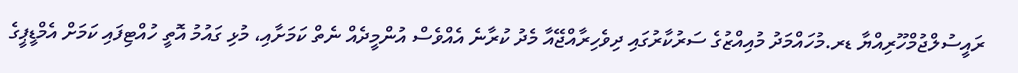ރައީސުލްޖުމްހޫރިއްޔާ ޑރ.މުހައްމަދު މުއިއްޒުގެ ސަރުކާރުގައި ދިވެހިރާއްޖޭއާ މެދު ކުރާނެ އެއްވެސް އުންމީދެއް ނެތް ކަމަށާއި، މުޅި ގައުމު އޮތީ ހުއްޓިފައި ކަމަށް އެމްޑީޕީގެ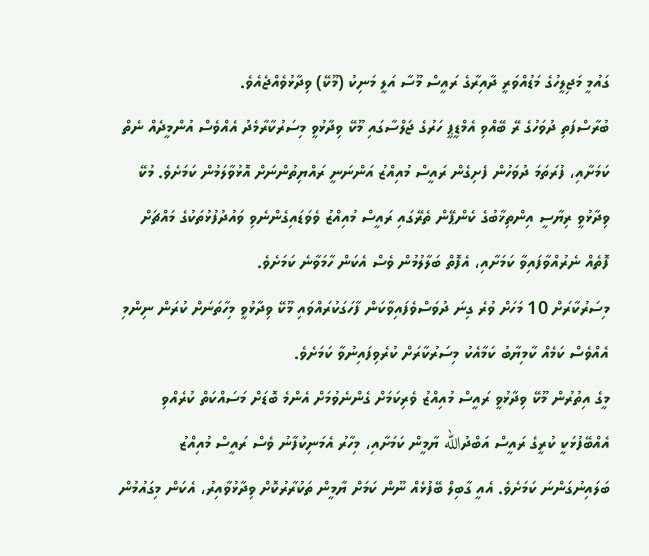ގައުމީ މަޖިލީހުގެ މަޑުއްވަރީ ދާއިރާގެ ރައީސް މޫސާ އަލީ މަނިކު (މޫކޭ) ވިދާޅުވެއްޖެއެވެ.
ބުރާސްފަތި ދުވަހުގެ ރޭ ބޭއްވި އެމްޑީޕީ ހަރުގެ ޖަލްސާގައި މޫކޭ ވިދާޅުވީ މިސަރުކާރާމެދު އެއްވެސް އުންމީދެއް ނެތް ކަމަށާއި، ފުރަތަމަ ދުވަހުން ފެށިގެން ރައީސް މުއިއްޒު އަންނަނީ ރައްޔިތުންނަށް އޮޅުވާލަމުން ކަމަށެވެ. މުކޭ ވިދާޅުވީ ރިޔާސީ އިންތިޚާބުގެ ކެންޕޭން ތެރޭގައި ރައީސް މުއިއްޒު ވެވަޑައިގެންނެވި ވައުދުފުޅުތަކުގެ މައްޗަށް ފޮތެއް ނެރުއްވާފައިވާ ކަމަށާއި، އެފޮތް ބަލާލުމުން ވެސް އެކަން ހާމަވާނެ ކަމަށެވެ.
މިސަރުކާރަށް 10 މަހަށް ވުރެ ގިނަ ދުވަސްވެފައިވާކަން ފާހަގަކުރައްވައި މޫކޭ ވިދާޅުވީ މިހާތަނަށް ކުރަން ނިންމި އެއްވެސް ކަމެއް ކާމިޔާބު ކަމާއެކު މިސަރުކާރަށް ކުރެވިފައިނުވާ ކަމަށެވެ.
މީގެ އިތުރުން މޫކޭ ވިދާޅުވީ ރައީސް މުއިއްޒު ވެރިކަމަށް ގެންނެވުމަށް އެންމެ ބޮޑަށް މަސައްކަތް ކުރެއްވި އެއްބޭފުޅަކީ ކުރީގެ ރައީސް އަބްދުالله ޔާމީން ކަމަށާއި، މިހާރު އެމަނިކުފާނު ވެސް ރައީސް މުއިއްޒު ބަލައިނުގަންނަ ކަމަށެވެ. އެއީ ގާބިލް ބޭފުޅެއް ނޫން ކަމަށް ޔާމީން ތަކުރާރުކޮށް ވިދާޅުވާއިރު، އެކަން މިގައުމުން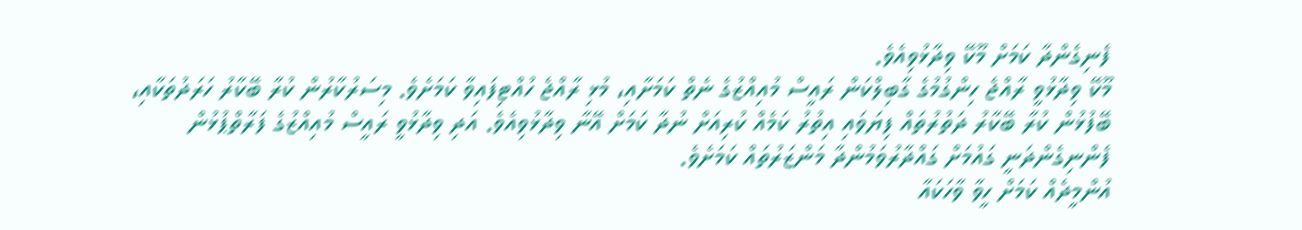ފެނިގެންދާ ކަމަށް މޫކޭ ވިދާޅުވިއެވެ.
މޫކޭ ވިދާޅުވީ ރާއްޖެ ހިންގުމުގެ ގާބިލްކަން ރައީސް މުއިއްޒުގެ ނެތް ކަމަށާއި، މުޅި ރާއްޖެ ހުއްޓިފައިވާ ކަމަށެވެ. މިސަރުކާރުން ކުރާ ބޭކާރު ހަރަދުތަކާއި، ބޭފުޅުން ކުރާ ބޭކާރު ދަތުރުތައް ފިޔަވައި އިތުރު ކަމެއް ކުރިއަށް ނުދާ ކަމަށް އޭނާ ވިދާޅުވިއެވެ. އަދި ވިދާޅުވީ ރައީސް މުއިއްޒުގެ ފަރާތްޕުޅުން ފެންނިގެންދަނީ ގައުމަށް ގައްދާރުވަމުންދާ މަންޒަރުތައް ކަމަށެވެ.
އުންމީދެއް ކަމަށް ހީވާ ވާހަކައާ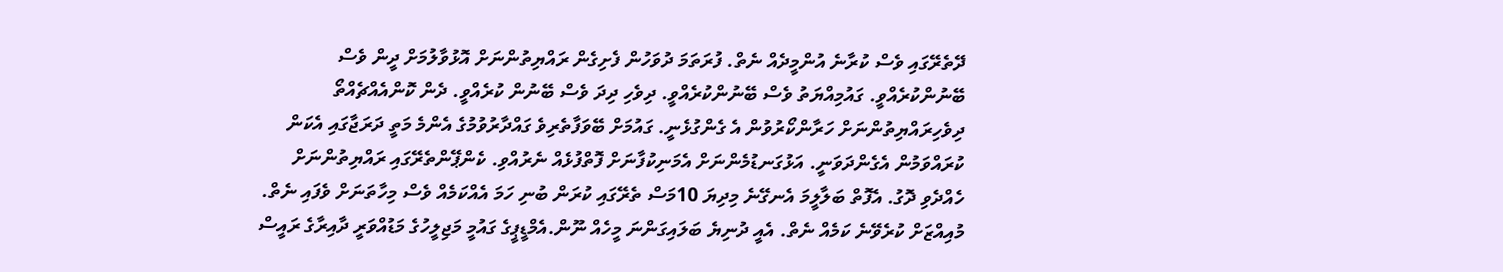ދޭތެރޭގައި ވެސް ކުރާނެ އުންމީދެއް ނެތް. ފުރަތަމަ ދުވަހުން ފެށިގެން ރައްޔިތުންނަށް އޮޅުވާލުމަށް ދީން ވެސް ބޭނުންކުރެއްވީ. ގައުމިއްޔަތު ވެސް ބޭނުންކުރެއްވީ. ދިވެހި ދިދަ ވެސް ބޭނުން ކުރެއްވީ. ދެން ކޮންއެއްޗެއްތޯ ދިވެހިރައްޔިތުންނަށް ހަރާންކޯރުވުން އެ ގެންގުޅެނީ. ގައުމަށް ބޭވަފާތެރިވެ ގައްދާރުވުމުގެ އެންމެ މަތީ ދަރަޖާގައި އެކަން ކުރައްވަމުން އެގެންދަވަނީ. އަޅުގަނޑުމެންނަށް އެމަނިކުފާނަށް ފޮތްފުޅެއް ނެރުއްވި. ކެންޕޭންތެރޭގައި ރައްޔިތުންނަށް ހެއްދެވި ދޮގު. އެފޮތް ބަލާލީމަ އެނގޭނެ މިދިޔަ 10މަސް ތެރޭގައި ކުރަން ބުނި ހަމަ އެއްކަމެއް ވެސް މިހާތަނަށް ވެފައި ނެތް. މުއިއްޒަށް ކުރެވޭނެ ކަމެއް ނެތް. އެއީ ދުނިޔެ ބަލައިގަންނަ މީހެއް ނޫން.އެމްޑީޕީގެ ގައުމީ މަޖިލީހުގެ މަޑުއްވަރީ ދާއިރާގެ ރައީސް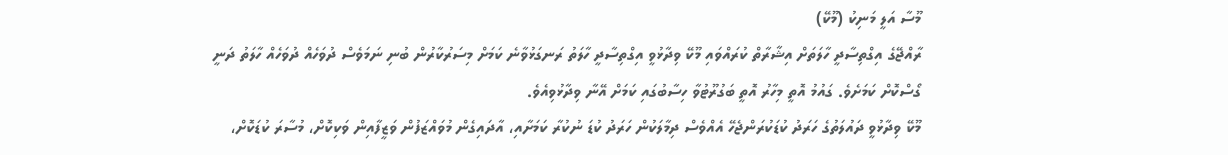މޫސާ އަލީ މަނިކު (މޫކޭ)
ރާއްޖޭގެ އިގްތިސާދީ ހާލަތަށް އިޝާރާތް ކުރައްވައި މޫކޭ ވިދާޅުވީ އިގްތިސާދީ ހާލަތު ރަނގަޅުވާނެ ކަމަށް މިސަރުކާރުން ބުނި ނަމަވެސް ދުވަހެއް ދުވަހެއް ހާލަތު ދަނީ ގޯސްކޮށް ކަމަށެވެ. ގައުމު އޮތީ މިހާރު އޮތީ ބަގުރޫޓުވާ ހިސާބުގައި ކަމަށް އޭނާ ވިދާޅުވިއެވެ.
މޫކޭ ވިދާޅުވީ ދައުލަތުގެ ހަރަދު ކުޑަކުރަންޖެހޭ އެއްވެސް ދިމާލަކުން ހަރަދު ކުޑަ ނުކުރާ ކަމަށާއި، އާދައިގެން މުވައްޒަފުން ވަޒީފާއިން ވަކިކޮށް، މުސާރަ ކުޑަކޮށް،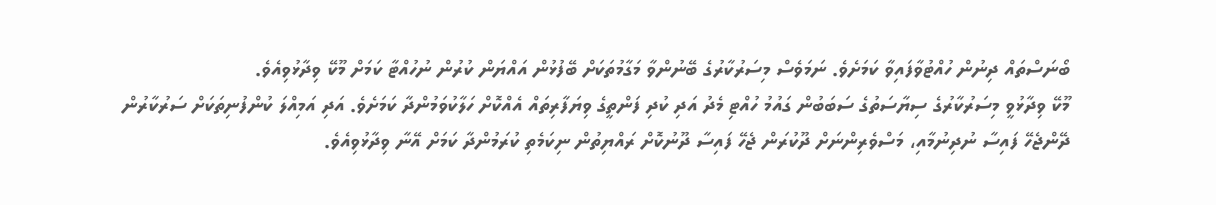ބޯނަސްތައް ދިނުން ހުއްޓުވާފައިވާ ކަމަށެވެ. ނަމަވެސް މިސަރުކާރުގެ ބޭނުންވާ މަގާމުތަކަށް ބޭފުޅުން އައްޔަން ކުރުން ނުހުއްޓާ ކަމަށް މޫކޭ ވިދާޅުވިއެވެ.
މޫކޭ ވިދާޅުވީ މިސަރުކާރުގެ ސިޔާސަތުގެ ސަބަބުން ގައުމު ހުއްޓި މެދު އަދި ކުދި ފަންތީގެ ވިޔަފާރިތައް އެއްކޮށް ހަލާކުވަމުންދާ ކަމަށެވެ. އަދި އަމިއްލަ ކުންފުނިތަކަށް ސަރުކާރުން ދޭންޖެހޭ ފައިސާ ނުދިނުމާއި، މަސްވެރިންނަށް ދޫކުރަން ޖެހޭ ފައިސާ ދޫނުކޮށް ރައްޔިތުން ނިކަމެތި ކުރަމުންދާ ކަމަށް އޭނާ ވިދާޅުވިއެވެ.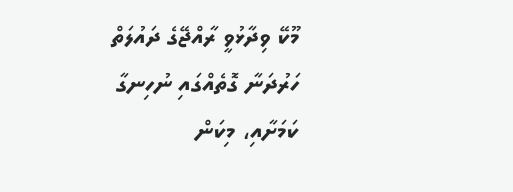މޫކޭ ވިދާޅުވީ ރާއްޖޭގެ ދައުލަތް ހަރުދަނާ ގޮތެއްގައި ނުހިނގާ ކަމަށާއި، މިކަން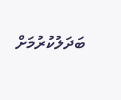ބަދަލުކުރުމަށް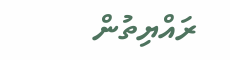ރައްޔިތުން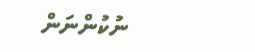ނުކުންނަން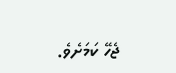ޖެހޭ ކަމަށެވެ.